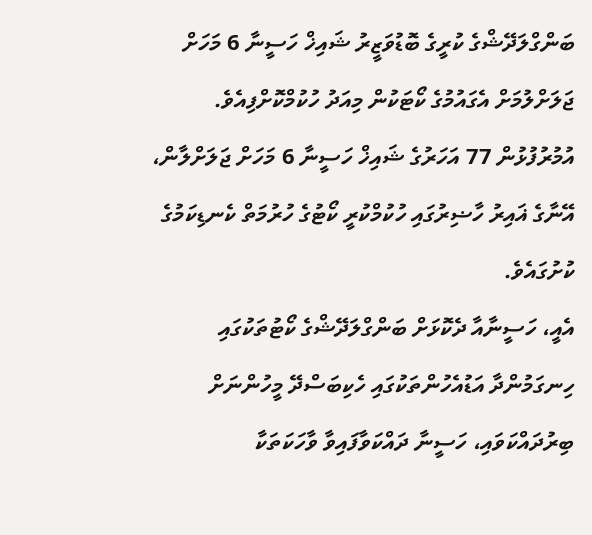ބަންގްލަދޭޝްގެ ކުރީގެ ބޮޑުވަޒީރު ޝައިޚް ހަސީނާ 6 މަހަށް ޖަލަށްލުމަށް އެގައުމުގެ ކޯޓަކުން މިއަދު ހުކުމްކޮށްފިއެވެ.
އުމުރުފުޅުން 77 އަހަރުގެ ޝައިޚް ހަސީނާ 6 މަހަށް ޖަލަށްލާން، އޭނާގެ ޣައިރު ހާޟިރުގައި ހުކުމްކުރީ ކޯޓުގެ ހުރުމަތް ކެނޑިކަމުގެ ކުށުގައެވެ.
އެއީ، ހަސީނާއާ ދެކޮޅަށް ބަންގްލަދޭޝްގެ ކޯޓުތަކުގައި ހިނގަމުންދާ އަޑުއެހުންތަކުގައި ހެކިބަސްދޭ މީހުންނަށް ބިރުދައްކަވައި، ހަސީނާ ދައްކަވާފައިވާ ވާހަކަތަކާ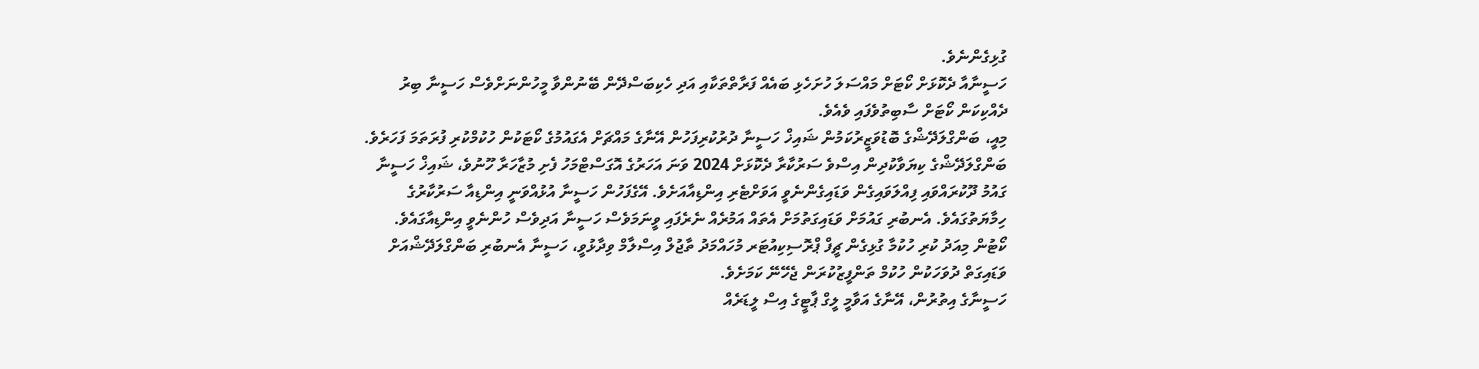ގުޅިގެންނެވެ.
ހަސީނާއާ ދެކޮޅަށް ކޯޓަށް މައްސަލަ ހުށަހެޅި ބައެއް ފަރާތްތަކާއި އަދި ހެކިބަސްދޭން ބޭނުންވާ މީހުންނަށްވެސް ހަސީނާ ބިރު ދެއްކިކަން ކޯޓަށް ސާބިތުވެފައި ވެއެވެ.
މިއީ، ބަންގްލަދޭޝްގެ ބޮޑުވަޒީރުކަމުން ޝައިޚް ހަސީނާ ދުރުކުރިފަހުން އޭނާގެ މައްޗަށް އެގައުމުގެ ކޯޓަކުން ހުކުމްކުރި ފުރަތަމަ ފަހަރެވެ.
ބަންގްލަދޭޝްގެ ކިޔަވާކުދިން އިސްވެ ސަރުކާރާ ދެކޮޅަށް 2024 ވަނަ އަހަރުގެ އޮގަސްޓްމަހު ފެށި މުޒާހަރާ ހޫނުވެ، ޝައިޚް ހަސީނާ ގައުމު ދޫކުރައްވައި ފިއްލަވައިގެން ވަޑައިގެންނެވީ އަވަށްޓެރި އިންޑިއާއަށެވެ. އޭގެފަހުން ހަސީނާ އުޅުއްވަނީ އިންޑިއާ ސަރުކާރުގެ ހިމާޔަތުގައެވެ. އެނބުރި ގައުމަށް ވަޑައިގަތުމަށް އެތައް އަމުރެއް ނެރެފައި ވީނަމަވެސް ހަސީނާ އަދިވެސް ހުންނެވީ އިންޑިއާގައެވެ.
ކޯޓުން މިއަދު ކުރި ހުކުމާ ގުޅިގެން ޗީފް ޕްރޮސިކިއުޓަރ މުހައްމަދު ތާޖުލް އިސްލާމް ވިދާޅުވީ، ހަސީނާ އެނބުރި ބަންގްލަދޭޝްއަށް ވަޑައިގަތް ދުވަހަކުން ހުކުމް ތަންފީޒުކުރަން ޖެހޭނޭ ކަމަށެވެ.
ހަސީނާގެ އިތުރުން، އޭނާގެ އަވާމީ ލީގް ޕާޓީގެ އިސް ލީޑަރެއް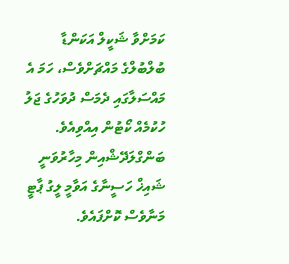ކަމަށްވާ ޝަކީލް އަކަންޑާ ބުލްބުލްގެ މައްޗަށްވެސް، ހަމަ އެ މައްސަލާގައި ދެމަސް ދުވަހުގެ ޖަލު ހުކުމެއް ކޯޓުން އިއްވިއެވެ.
ބަންގްލަދޭޝްއިން މިހާރުވަނީ ޝައިޚް ހަސީނާގެ އަވާމީ ލީގު ޕާޓީ މަނާވެސް ކޮށްފައެވެ.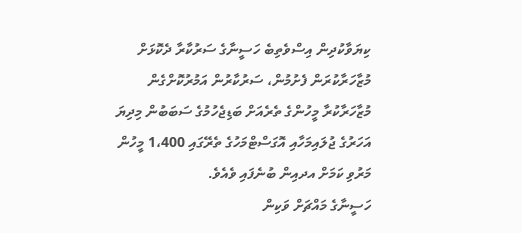ކިޔަވާކުދިން އިސްވެތިބެ ހަސީނާގެ ސަރުކާރާ ދެކޮޅަށް މުޒާހަރާކުރަން ފެށުމުން، ސަރުކާރުން އަމުރުކޮށްގެން މުޒާހަރާކުރާ މީހުންގެ ތެރެއަށް ބަޑިޖެހުމުގެ ސަބަބުން މިދިޔަ އަހަރުގެ ޖުލައިމަހާއި އޮގަސްޓްމަހުގެ ތެރޭގައި 1،400 މީހުން މަރުވި ކަމަށް އދއިން ބުނެފައި ވެއެވެ.
ހަސީނާގެ މައްޗަށް ވަކިން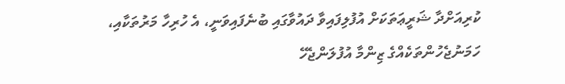ކުރިއަށްދާ ޝަރީޢަތަކަށް އުފުލިފައިވާ ދައުވާގައި ބުނެފައިވަނީ، އެ ހުރިހާ މަރުތަކާއި، ހަމަނުޖެހުންތަކެއްގެ ޒިންމާ އުފުލަންޖެހޭ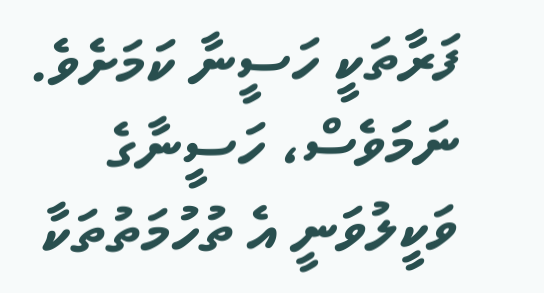ފަރާތަކީ ހަސީނާ ކަމަށެވެ. ނަމަވެސް، ހަސީނާގެ ވަކީލުވަނީ އެ ތުހުމަތުތަކާ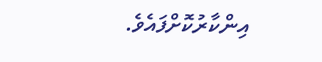އިންކާރުކޮށްފައެވެ.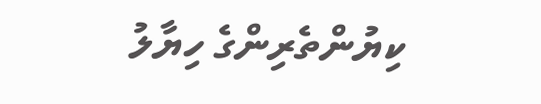ކިޔުންތެރިންގެ ހިޔާލު